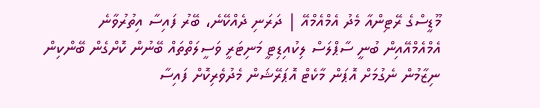މޫޑީސްގެ ރޭޓިންއާ މެދު އެމްއެމްއޭ | ދަރަނި ދެއްކޭނެ، ބޭރު ފައިސާ އިތުރުވާނެ
އެމްއެމްއޭއިން ބުނީ ސާޕްލަސް ލިކުއިޑިޓީ މަނިޓަރީ ވަސީލަތްތައް ބޭނުން ކޮށްގެން ބޭންކިން ނިޒާމުން ނެގުމަށް އޮޕަން މާކެޓް އޮޕަރޭޝަން މެދުވެރިކޮށް ފައިސާ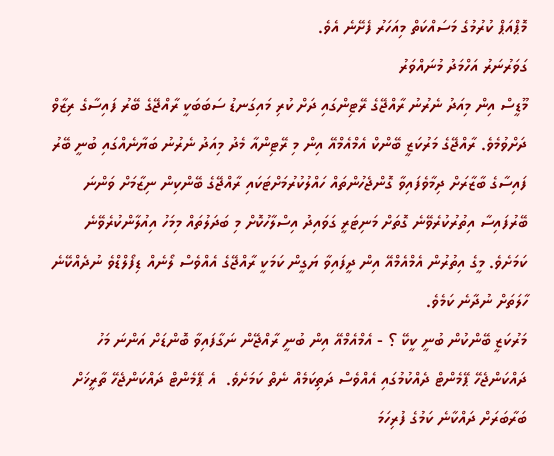މޮޕްއަޕް ކުރުމުގެ މަސައްކަތް މިއަހަރު ފެށޭނެ އެވެ.
ގަވަރުނަރު އަހްމަދު މުނައްވަރު
މޫޑީސް އިން މިއަދު ނެރުނު ރާއްޖޭގެ ރޭޓިންގައި ދަށް ކުރި މައިގަނޑު ސަބަބަކީ ރާއްޖޭގެ ބޭރު ފައިސާގެ ރިޒާވް ދަށްވުމެވެ. ރާއްޖޭގެ މަރުކަޒީ ބޭންކް އެމްއެމްއޭ އިން މި ރޭޓިންއާ މެދު މިއަދު ނެރުނު ބަޔާނެއްގައި ބުނީ ބޭރު ފައިސާގެ ބާޒާރަށް ދިމާވެފައިވާ ގޮންޖެހުންތައް ހައްލުކުރުމަށްޓަކައި ރާއްޖޭގެ ބޭންކިން ނިޒާމަށް ވަންނަ ބޭރުފައިސާ އިތުރުކުރެވޭނެ ގޮތަށް މަނިޓަރީ ގަވައިދު އިސްލާހުކޮށް މި ބަދަލުތައް މިމަހު އިއުލާންކުރެވޭނެ ކަމަށެވެ. މީގެ އިތުރުން އެމްއެމްއޭ އިން ދީފައިވާ ޔަގީން ކަމަކީ ރާއްޖޭގެ އެއްވެސް ލޯނެއް ޑިފޯލްޑްވެ ނުދެއްކޭނެ ހާލަތަށް ނުދާނެ ކަމެވެ.
މަރުކަޒީ ބޭންކުން ބުނީ ކީކޭ ؟ - އެމްއެމްއޭ އިން ބުނީ ރާއްޖޭން ނަގާފައިވާ ބޮންޑަށް އަންނަ މަހު ދައްކަންޖެހޭ ޕޭމެންޓް ދެއްކުމުގައި އެއްވެސް ދަތިކަމެއް ނެތް ކަމަށެވެ.  އެ ޕޭމެންޓް ދައްކަންޖެހޭ ތާރީޚަށް ބަރާބަރަށް ދައްކާނެ ކަމުގެ ފުރިހަމަ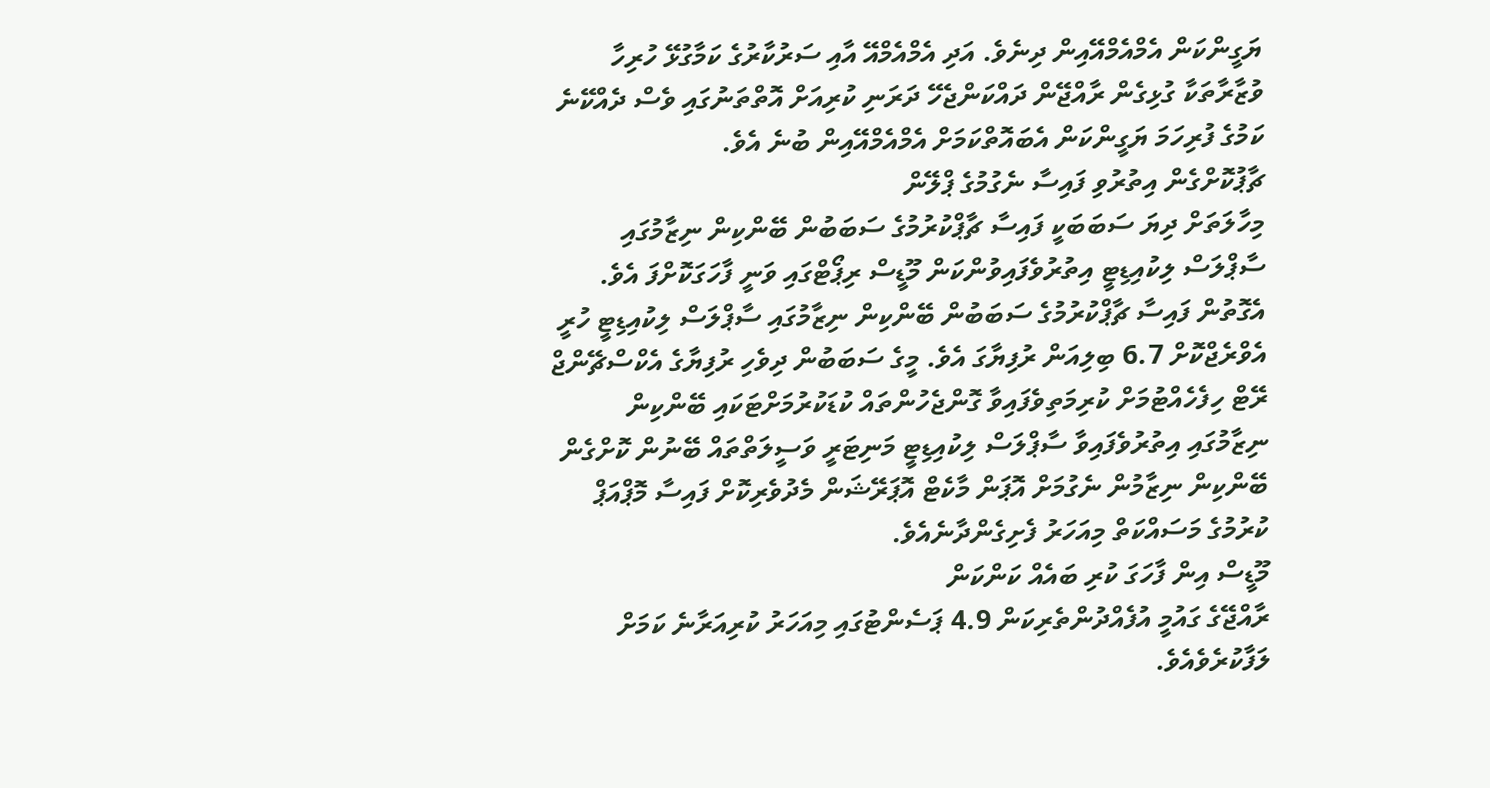ޔަގީންކަން އެމްއެމްއޭއިން ދިނެވެ. އަދި އެމްއެމްއޭ އާއި ސަރުކާރުގެ ކަމާގުޅޭ ހުރިހާ ވުޒާރާތަކާ ގުޅިގެން ރާއްޖޭން ދައްކަންޖެހޭ ދަރަނި ކުރިއަށް އޮތްތަނުގައި ވެސް ދެއްކޭނެ ކަމުގެ ފުރިހަމަ ޔަގީންކަން އެބައޮތްކަމަށް އެމްއެމްއޭއިން ބުނެ އެވެ.
ޗާޕުކޮށްގެން އިތުރުވި ފައިސާ ނެގުމުގެ ޕްލޭން
މިހާލަތަށް ދިޔަ ސަބަބަކީ ފައިސާ ޗާޕްކުރުމުގެ ސަބަބުން ބޭންކިން ނިޒާމުގައި ސާޕްލަސް ލިކުއިޑިޓީ އިތުރުވެފައިވުންކަން މޫޑީސް ރިޕޯޓްގައި ވަނީ ފާހަގަކޮށްފަ އެވެ. އެގޮތުން ފައިސާ ޗާޕްކުރުމުގެ ސަބަބުން ބޭންކިން ނިޒާމުގައި ސާޕްލަސް ލިކުއިޑިޓީ ހުރީ އެވްރެޖްކޮށް 6.7 ބިލިއަން ރުފިޔާގަ އެވެ. މީގެ ސަބަބުން ދިވެހި ރުފިޔާގެ އެކްސްޗޭންޖް ރޭޓް ހިފެހެއްޓުމަށް ކުރިމަތިވެފައިވާ ގޮންޖެހުންތައް ކުޑަކުރުމަށްޓަކައި ބޭންކިން ނިޒާމުގައި އިތުރުވެފައިވާ ސާޕްލަސް ލިކުއިޑިޓީ މަނިޓަރީ ވަސީލަތްތައް ބޭނުން ކޮށްގެން ބޭންކިން ނިޒާމުން ނެގުމަށް އޮޕަން މާކެޓް އޮޕަރޭޝަން މެދުވެރިކޮށް ފައިސާ މޮޕްއަޕް ކުރުމުގެ މަސައްކަތް މިއަހަރު ފެށިގެންދާނެއެވެ.
މޫޑީސް އިން ފާހަގަ ކުރި ބައެއް ކަންކަން
ރާއްޖޭގެ ގައުމީ އުފެއްދުންތެރިކަން 4.9 ޕަސެންޓުގައި މިއަހަރު ކުރިއަރާނެ ކަމަށް ލަފާކުރެވެއެވެ.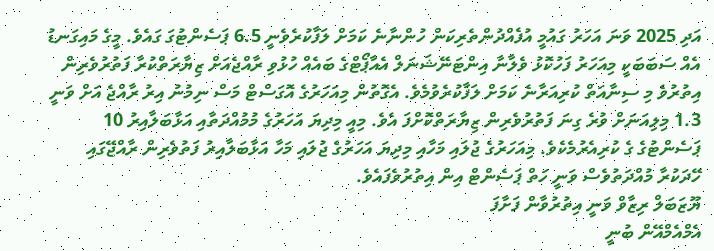އަދި 2025 ވަނަ އަހަރު ގައުމީ އުފެއްދުންތެރިކަން ހުންނާނެ ކަމަށް ލަފާކުރެވެނީ 6.5 ޕަސެންޓުގަ ގައެވެ. މީގެ މައިގަނޑު އެއް ސަބަބަކީ މިއަހަރު ފަހުކޮޅު ވެލާނާ އިންޓަނޭޝަނަލް އެއާޕޯޓްގެ ބައެއް ހުޅުވި ރާއްޖެއަށް ޒިޔާރަތްކުރާ ފަތުރުވެރިން އިތުރުވެ މި ސިނާއަތް ކުރިއަރާނެ ކަމަށް ލަފާކުރެވުމެވެ. އެގޮތުން މިއަހަރުގެ އޮގަސްޓް މަސް ނިމުނު އިރު ރާއްޖެ އަށް ވަނީ 1.3 މިލިއަނަށް ވުރެ ގިނަ ފަތުރުވެރިން ޒިޔާރަތްކޮށްފަ އެވެ. މިއީ މިދިޔަ އަހަރުގެ މުމުއްދަތާއި އަޅާބަލާއިރު 10 ޕަސެންޓުގެ ގެ ކުރިއެރުމެކެވެ. މިއަހަރުގެ ޖުލައި މަހާއި މިދިޔަ އަހަރުގެ ޖުލައި މަހާ އަޅާބަލާއިރު ފަތުވެރިން ރާއްޖޭގައި ހޭދަކުރާ މުއްދަތުވެސް ވަނީ ހަތް ޕަސެންޓް އިން އިތުރުވެފައެވެ.
ޔޫޒަބަލް ރިޒާވް ވަނީ އިތުރުވާން ފަށާފަ
އެމްއެމްއޭން ބުނީ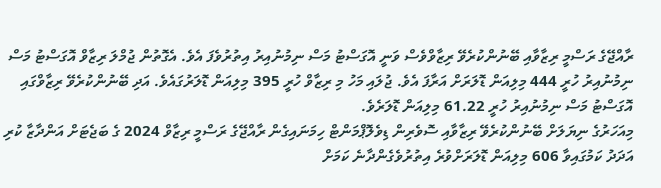ރާއްޖޭގެ ރަސްމީ ރިޒާވާއި ބޭނުންކުރެވޭ ރިޒާވްވެސް ވަނީ އޮގަސްޓު މަސް ނިމުނުއިރު އިތުރުވެފަ އެވެ. އެގޮތުން ޖުމްލަ ރިޒާވް އޮގަސްޓު މަސް ނިމުނުއިރު ހުރީ 444 މިލިއަން ޑޮލަރަށް އަރާފަ އެވެ. ޖުލައި މަހު މި ރިޒާވް ހުރީ 395 މިލިއަން ޑޮލަރުގައެވެ. އަދި ބޭނުންކުރެވޭ ރިޒާވްގައި އޮގަސްޓު މަސް ނިމުނުއިރު ހުރީ 61.22 މިލިއަން ޑޮލަރެވެ.
މިއަހަރުގެ ނިޔަލަށް ބޭނުންކުރެވޭ ރިޒާވާއި ސޮވެރިން ޑިވެލޮޕްމަންޓް ހިމަނައިގެން ރާއްޖޭގެ ރަސްމީ ރިޒާވް 2024 ގެ ބަޖެޓަށް އަންދާޒާ ކުރި އަދަދު ކަމުގައިވާ 606 މިލިއަން ޑޮލަރަށްވުރެ އިތުރުވެގެންދާނެ ކަމަށް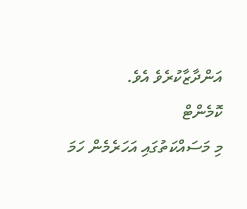އަންދާޒާކުރެވެ އެވެ.
ކޮމެންޓް
މި މަސައްކަތުގައި އަހަރެމެން ހަމަ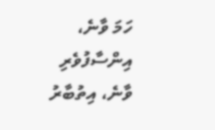ހަމަ ވާނެ، އިންސާފުވެރި ވާނެ، އިތުބާރު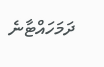ދަމަހައްޓާނެ